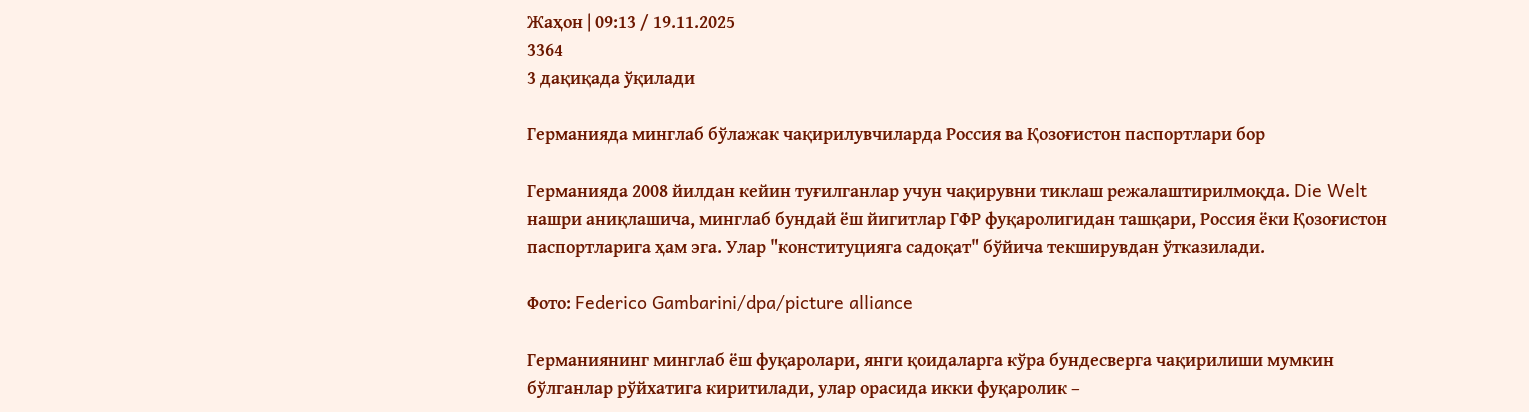Жаҳон | 09:13 / 19.11.2025
3364
3 дақиқада ўқилади

Германияда минглаб бўлажак чақирилувчиларда Россия ва Қозоғистон паспортлари бор

Германияда 2008 йилдан кейин туғилганлар учун чақирувни тиклаш режалаштирилмоқда. Die Welt нашри аниқлашича, минглаб бундай ёш йигитлар ГФР фуқаролигидан ташқари, Россия ёки Қозоғистон паспортларига ҳам эга. Улар "конституцияга садоқат" бўйича текширувдан ўтказилади.

Фото: Federico Gambarini/dpa/picture alliance

Германиянинг минглаб ёш фуқаролари, янги қоидаларга кўра бундесверга чақирилиши мумкин бўлганлар рўйхатига киритилади, улар орасида икки фуқаролик –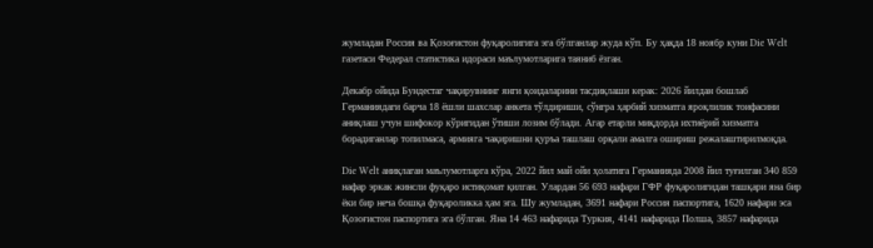жумладан Россия ва Қозоғистон фуқаролигига эга бўлганлар жуда кўп. Бу ҳақда 18 ноябр куни Die Welt газетаси Федерал статистика идораси маълумотларига таяниб ёзган.

Декабр ойида Бундестаг чақирувнинг янги қоидаларини тасдиқлаши керак: 2026 йилдан бошлаб Германиядаги барча 18 ёшли шахслар анкета тўлдириши, сўнгра ҳарбий хизматга яроқлилик тоифасини аниқлаш учун шифокор кўригидан ўтиши лозим бўлади. Агар етарли миқдорда ихтиёрий хизматга борадиганлар топилмаса, армияга чақиришни қуръа ташлаш орқали амалга ошириш режалаштирилмоқда.

Die Welt аниқлаган маълумотларга кўра, 2022 йил май ойи ҳолатига Германияда 2008 йил туғилган 340 859 нафар эркак жинсли фуқаро истиқомат қилган. Улардан 56 693 нафари ГФР фуқаролигидан ташқари яна бир ёки бир неча бошқа фуқароликка ҳам эга. Шу жумладан, 3691 нафари Россия паспортига, 1620 нафари эса Қозоғистон паспортига эга бўлган. Яна 14 463 нафарида Туркия, 4141 нафарида Полша, 3857 нафарида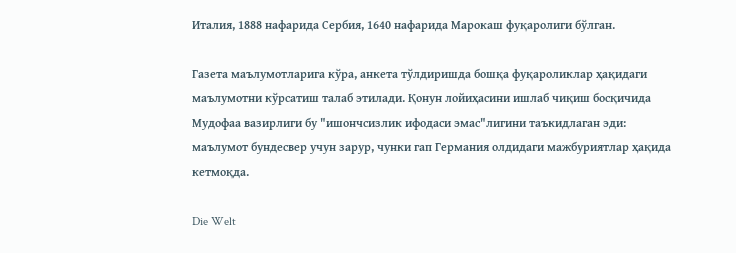Италия, 1888 нафарида Сербия, 1640 нафарида Марокаш фуқаролиги бўлган.

Газета маълумотларига кўра, анкета тўлдиришда бошқа фуқароликлар ҳақидаги маълумотни кўрсатиш талаб этилади. Қонун лойиҳасини ишлаб чиқиш босқичида Мудофаа вазирлиги бу "ишончсизлик ифодаси эмас"лигини таъкидлаган эди: маълумот бундесвер учун зарур, чунки гап Германия олдидаги мажбуриятлар ҳақида кетмоқда.

Die Welt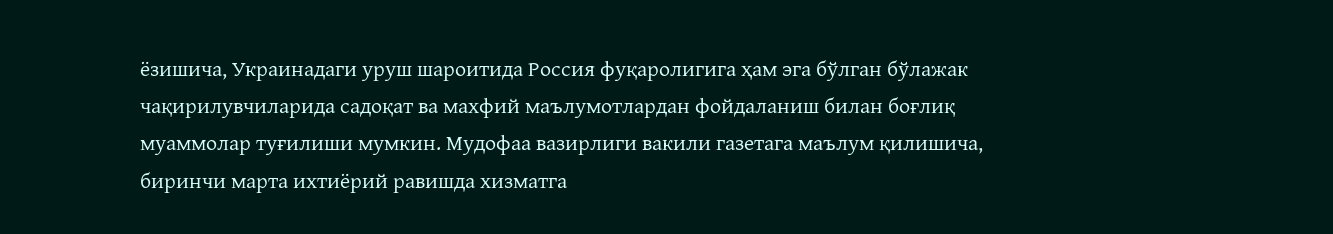ёзишича, Украинадаги уруш шароитида Россия фуқаролигига ҳам эга бўлган бўлажак чақирилувчиларида садоқат ва махфий маълумотлардан фойдаланиш билан боғлиқ муаммолар туғилиши мумкин. Мудофаа вазирлиги вакили газетага маълум қилишича, биринчи марта ихтиёрий равишда хизматга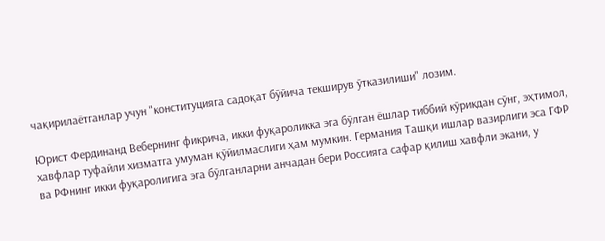чақирилаётганлар учун "конституцияга садоқат бўйича текширув ўтказилиши" лозим.

Юрист Фердинанд Вебернинг фикрича, икки фуқароликка эга бўлган ёшлар тиббий кўрикдан сўнг, эҳтимол, хавфлар туфайли хизматга умуман қўйилмаслиги ҳам мумкин. Германия Ташқи ишлар вазирлиги эса ГФР ва РФнинг икки фуқаролигига эга бўлганларни анчадан бери Россияга сафар қилиш хавфли экани, у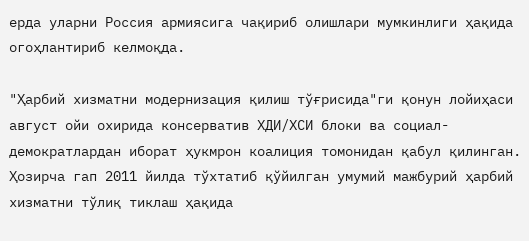ерда уларни Россия армиясига чақириб олишлари мумкинлиги ҳақида огоҳлантириб келмоқда.

"Ҳарбий хизматни модернизация қилиш тўғрисида"ги қонун лойиҳаси август ойи охирида консерватив ХДИ/ХСИ блоки ва социал-демократлардан иборат ҳукмрон коалиция томонидан қабул қилинган. Ҳозирча гап 2011 йилда тўхтатиб қўйилган умумий мажбурий ҳарбий хизматни тўлиқ тиклаш ҳақида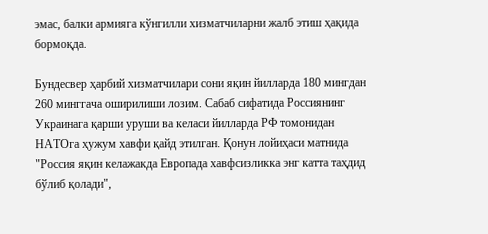эмас, балки армияга кўнгилли хизматчиларни жалб этиш ҳақида бормоқда.

Бундесвер ҳарбий хизматчилари сони яқин йилларда 180 мингдан 260 минггача оширилиши лозим. Сабаб сифатида Россиянинг Украинага қарши уруши ва келаси йилларда РФ томонидан НАТОга ҳужум хавфи қайд этилган. Қонун лойиҳаси матнида "Россия яқин келажакда Европада хавфсизликка энг катта таҳдид бўлиб қолади",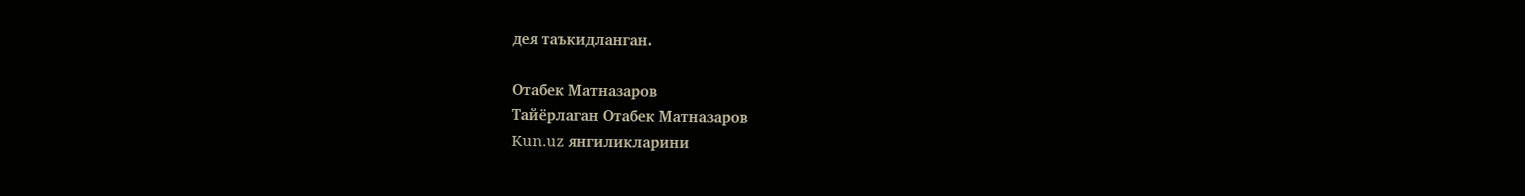дея таъкидланган.

Отабек Матназаров
Тайёрлаган Отабек Матназаров
Kun.uz янгиликларини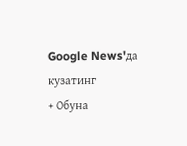Google News'да кузатинг
+ Обуна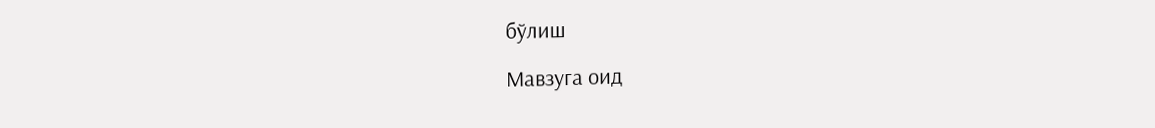бўлиш

Мавзуга оид